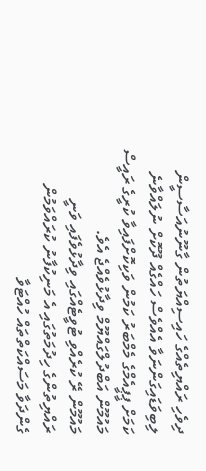ދިވެހި ރައްޔިތެއްގެ ހައިސިއްޔަތުން ގާނޫނުއަސާސީން ލިބިވަޑައިގަންނަވާ އެއްވެސް ހައްގެއް ދޫކޮށް ނުލައްވާނެ ކަމަށް ޕީޕީއެމްގެ މެމްބަރު ކަމުން ވަކިކޮށްފައިވާ ކުރީގެ ރައީސް މައުމޫން އަބްދުލްގައްޔޫމް ވިދާޅުވެއްޖެ އެވެ.
މައުމޫން ރޭ ކުރެއްވި ޓުވީޓެއްގައި ވިދާޅުވެފައި ވަނީ ރައްޔިތުންގެ ހިދުމަތުގައި އެ މަނިކުފާނު ކުރައްވަމުން ގެންދަވާ މަސައްކަތްތައް ހުއްޓަވާ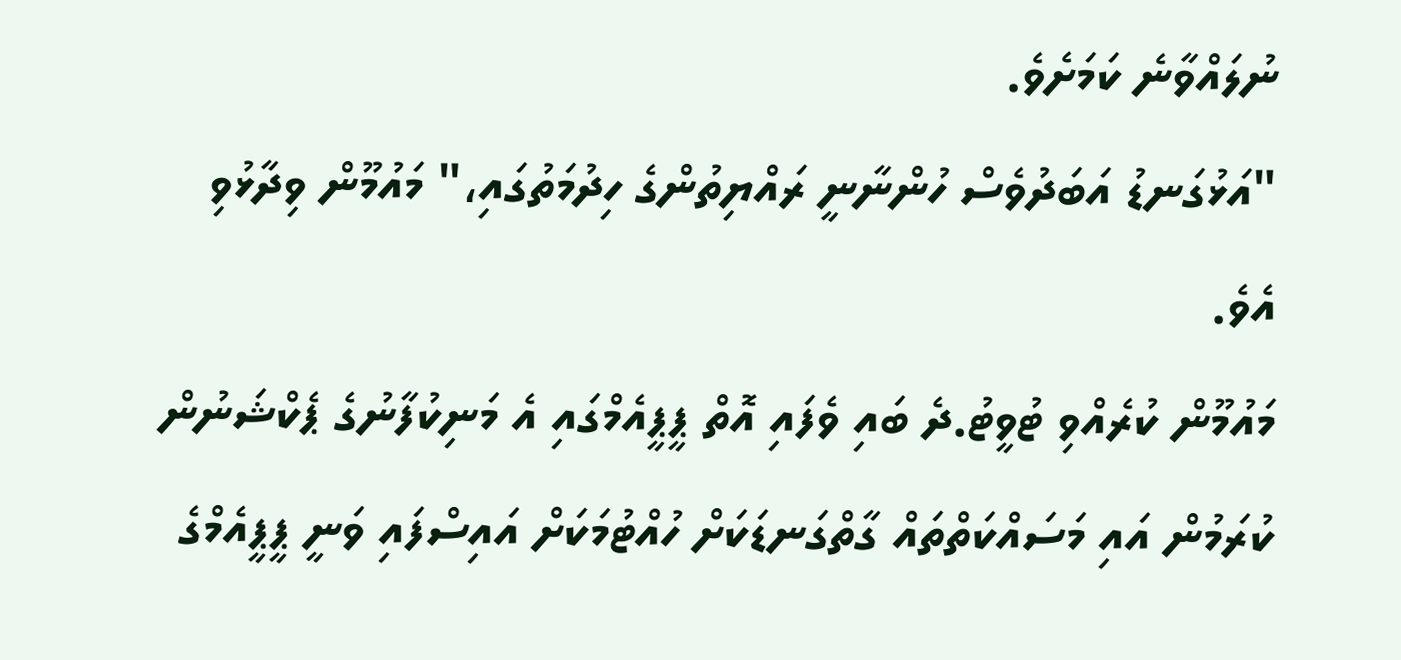ނުލައްވާނެ ކަމަށެވެ.
"އަޅުގަނޑު އަބަދުވެސް ހުންނާނީ ރައްޔިތުންގެ ހިދުމަތުގައި،" މައުމޫން ވިދާޅުވި އެވެ.
މައުމޫން ކުރެއްވި ޓުވީޓު.ދެ ބައި ވެފައި އޮތް ޕީޕީއެމްގައި އެ މަނިކުފާނުގެ ޕެކްޝަނުން ކުރަމުން އައި މަސައްކަތްތައް ގާތްގަނޑަކަށް ހުއްޓުމަކަށް އައިސްފައި ވަނީ ޕީޕީއެމްގެ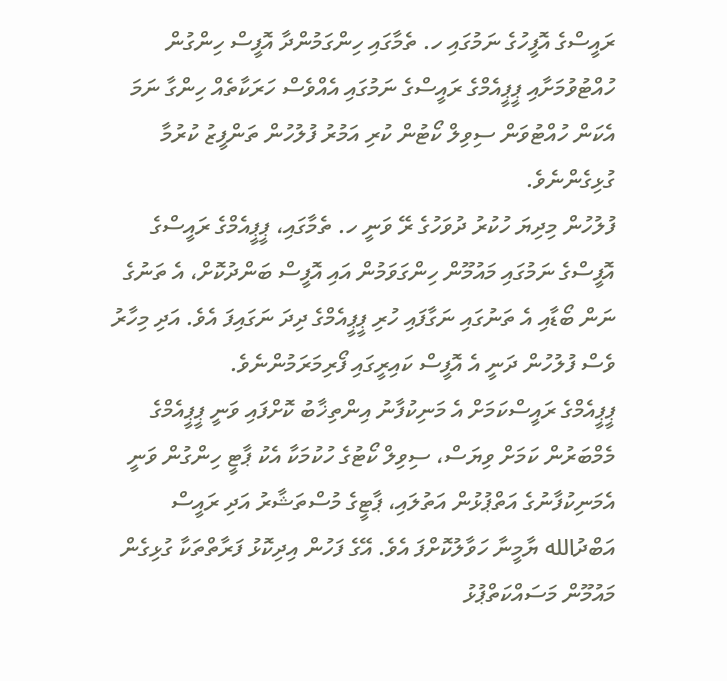ރައީސްގެ އޮފީހުގެ ނަމުގައި ހ. ތެމާގައި ހިންގަމުންދާ އޮފީސް ހިންގުން ހުއްޓުވުމަށާއި ޕީޕީއެމްގެ ރައީސްގެ ނަމުގައި އެއްވެސް ހަރަކާތެއް ހިންގާ ނަމަ އެކަން ހުއްޓުވަން ސިވިލް ކޯޓުން ކުރި އަމުރު ފުލުހުން ތަންފީޒު ކުރުމާ ގުޅިގެންނެވެ.
ފުލުހުން މިދިޔަ ހުކުރު ދުވަހުގެ ރޭ ވަނީ ހ. ތެމާގައި، ޕީޕީއެމްގެ ރައީސްގެ އޮފީސްގެ ނަމުގައި މައުމޫން ހިންގަވަމުން އައި އޮފީސް ބަންދުކޮށް، އެ ތަނުގެ ނަން ބޯޑާއި އެ ތަނުގައި ނަގާފައި ހުރި ޕީޕީއެމްގެ ދިދަ ނަގައިފަ އެވެ. އަދި މިހާރު ވެސް ފުލުހުން ދަނީ އެ އޮފީސް ކައިރީގައި ފޯރިމަރަމުންނެވެ.
ޕީޕީއެމްގެ ރައީސްކަމަށް އެ މަނިކުފާނު އިންތިޚާބު ކޮށްފައި ވަނީ ޕީޕީއެމްގެ މެމްބަރުން ކަމަށް ވިޔަސް، ސިވިލް ކޯޓުގެ ހުކުމަކާ އެކު ޕާޓީ ހިންގުން ވަނީ އެމަނިކުފާނުގެ އަތްޕުޅުން އަތުލައި، ޕާޓީގެ މުސްތަޝާރު އަދި ރައީސް އަބްދުالله ޔާމީނާ ހަވާލުކޮށްފަ އެވެ. އޭގެ ފަހުން އިދިކޮޅު ފަރާތްތަކާ ގުޅިގެން މައުމޫން މަސައްކަތްޕުޅު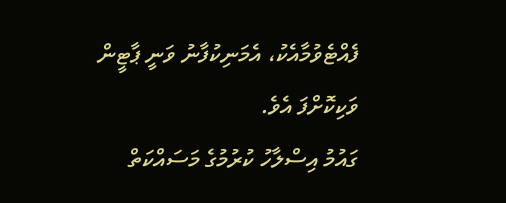ފެއްޓެވުމާއެކު، އެމަނިކުފާނު ވަނީ ޕާޓީން ވަކިކޮށްފަ އެވެ.
ގައުމު އިސްލާހު ކުރުމުގެ މަސައްކަތް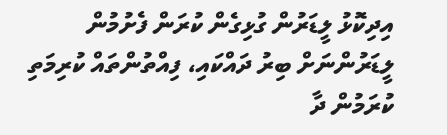އިދިކޮޅު ލީޑަރުން ގުޅިގެން ކުރަން ފެށުމުން ލީޑަރުންނަށް ބިރު ދައްކައި، ފިއްތުންތައް ކުރިމަތި ކުރަމުން ދާ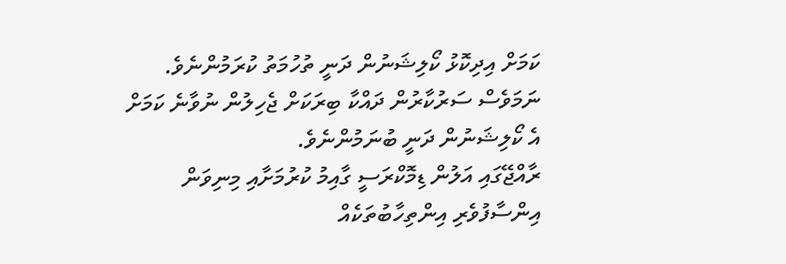ކަމަށް އިދިކޮޅު ކޯލިޝަނުން ދަނީ ތުހުމަތު ކުރަމުންނެވެ. ނަމަވެސް ސަރުކާރުން ދައްކާ ބިރަކަށް ޖެހިލުން ނުވާނެ ކަމަށް އެ ކޯލިޝަނުން ދަނީ ބުނަމުންނެވެ.
ރާއްޖޭގައި އަލުން ޑިމޮކްރަސީ ގާއިމު ކުރުމަށާއި މިނިވަން އިންސާފުވެރި އިންތިހާބުތަކެއް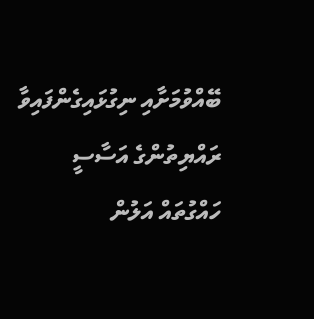ބޭއްވުމަށާއި ނިގުޅައިގެންފައިވާ ރައްޔިތުންގެ އަސާސީ ހައްގުތައް އަލުން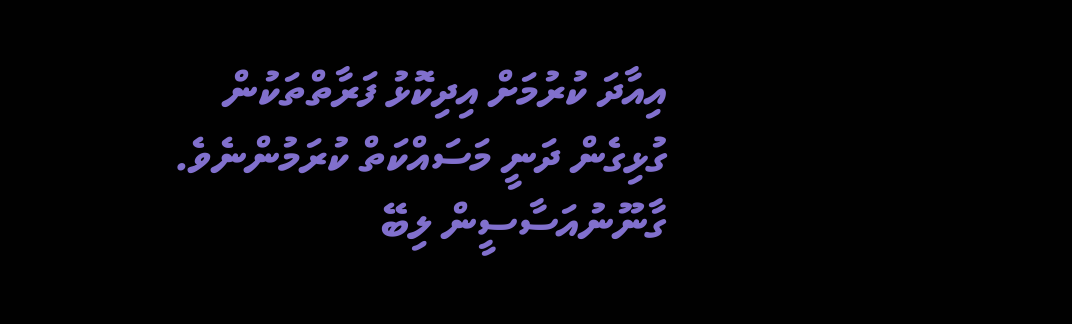އިއާދަ ކުރުމަށް އިދިކޮޅު ފަރާތްތަކުން ގުޅިގެން ދަނީ މަސައްކަތް ކުރަމުންނެވެ.
ގާނޫނުއަސާސީން ލިބޭ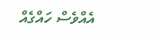އެއްވެސް ހައްގެއް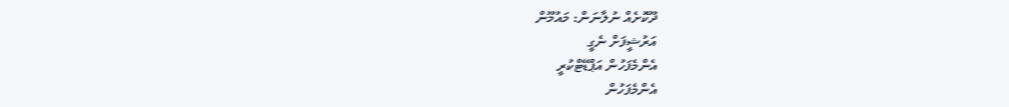ދޫކޮށެއް ނުލާނަން: މައުމޫން
އަރުޝީފަށް ނެގީ
އެންމެފަހުން އަޕްޑޭޓްކުރީ
އެންމެފަހުން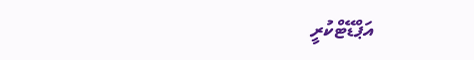އަޕްޑޭޓްކުރީ